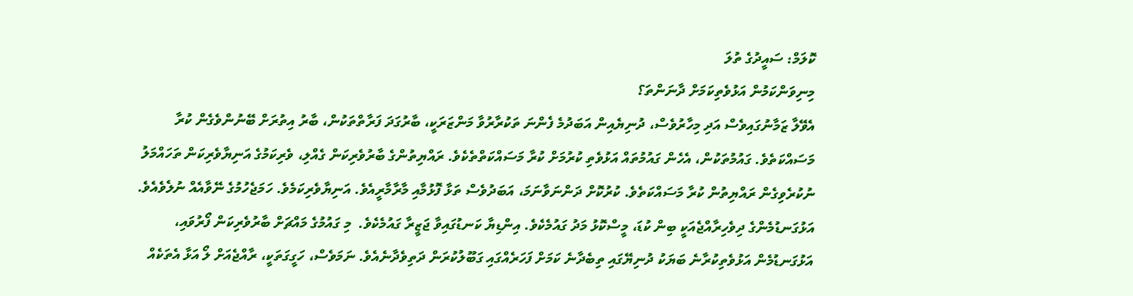ކޮލަމް: ސައީދުގެ ތުލަ
މިނިވަންކަމުން އަޅުވެތިކަމަށް ދާނަންތަ؟
އެވޭލާ ޒަމާނުގައިވެސް އަދި މިހާރުވެސް، ދުނިޔެއިން އަބަދުމެ ފެންނަ ތަކުރާރުވާ މަންޒަރަކީ، ބާރުގަދަ ފަރާތްތަކުން، ބާރު އިތުރަށް ބޭނުންވެގެން ކުރާ މަސައްކަތެވެ. ގައުމުތަކުން، އެހެން ގައުމުތައް އަޅުވެތި ކުރުމަށް ކުރާ މަސައްކަތްތެކެވެ. ރައްޔިތުންގެ ބާރުވެރިކަން ގެއްލި، ވެރިކަމުގެ އަނިޔާވެރިކަން ތަހައްމަލު ނުކުރެވިގެން ރައްޔިތުން ކުރާ މަސައްކަތެވެ. ކުރުކޮށް ދަންނަވާނަމަ، އަބަދުވެސް ތަޅާ ފޮޅުމާއި މާރާމާރީއެވެ. އަނިޔާވެރިކަމެވެ. ހަމަޖެހުމުގެ ނޭވާއެއް ނުލެވެއެވެ.
އަޅުގަނޑުމެންގެ ދިވެހިރާއްޖެއަކީ ބިން ކުޑަ، މީސްކޮޅު މަދު ގައުމެކެވެ. އިންޑިޔާ ކަނޑުގައިވާ ޖަޒީރާ ގައުމެކެވެ.  މި ގައުމުގެ މައްޗަށް ބާރުވެރިކަން ފޯރުވައި، އަޅުގަނޑުމެން އަޅުވެތިކުރާނެ ބަޔަކު ދުނިޔޭގައި ތިބެދާނެ ކަމަށް ފަހަރެއްގައި ގަބޫލުކުރަން ދަތިވެދާނެއެވެ. ނަމަވެސް، ހަގީގަތަކީ، ރާއްޖެއަށް ލޯ އަޅާ އެތަކެއް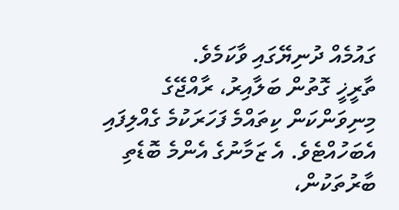ގައުމެއް ދުނިޔޭގައި ވާކަމެވެ.
ތާރީޚީ ގޮތުން ބަލާއިރު، ރާއްޖޭގެ މިނިވަންކަން ކިތައްމެ ފަހަރަކުމެ ގެއްލިފައި އެބަހުއްޓެވެ. އެ ޒަމާނުގެ އެންމެ ބޮޑެތި ބާރުތަކުން،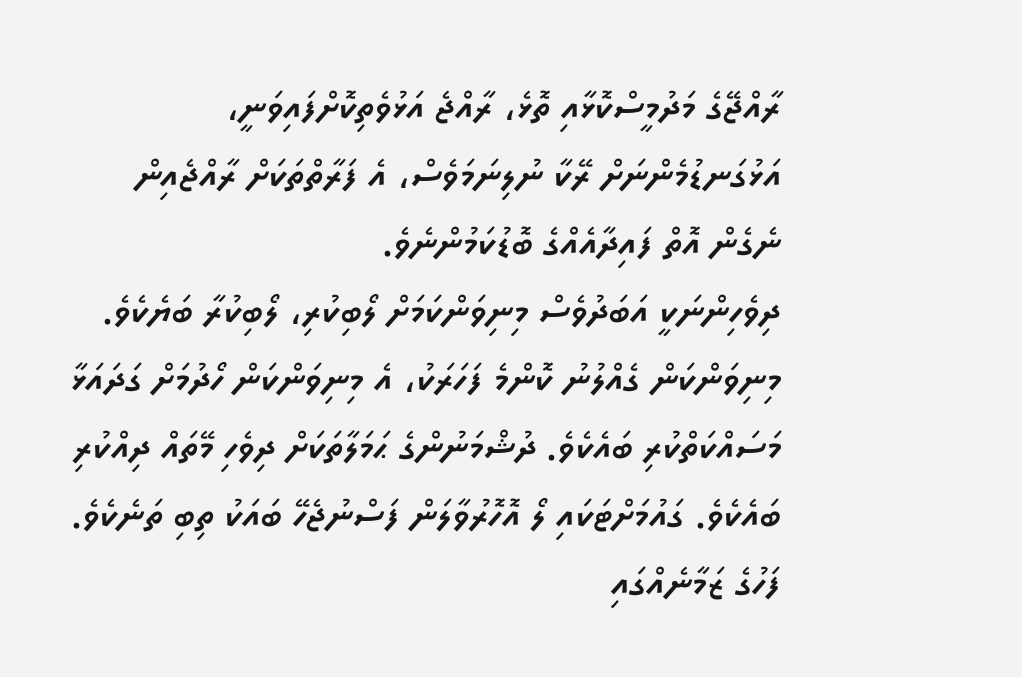ރާއްޖޭގެ މަދުމީސްކޮޅާއި ތޮޅެ، ރާއްޖެ އަޅުވެތިކޮށްފައިވަނީ، އަޅުގަނޑުމެންނަށް ރޭކާ ނުލިނަމަވެސް، އެ ފަރާތްތަކަށް ރާއްޖެއިން ނެގެން އޮތް ފައިދާއެއްގެ ބޮޑުކަމުންނެވެ.
ދިވެހިންނަކީ އަބަދުވެސް މިނިވަންކަމަށް ލޯބިކުރި، ލޯބިކުރާ ބަޔެކެވެ. މިނިވަންކަން ގެއްލުނު ކޮންމެ ފަހަރަކު، އެ މިނިވަންކަން ހޯދުމަށް ގަދައަޅާ މަސައްކަތްކުރި ބައެކެވެ. ދުޝްމަނުންގެ ޙަމަލާތަކަށް ދިވެހި މޭތައް ދިއްކުރި ބައެކެވެ. ގައުމަށްޓަކައި ލޯ އޮހޮރުވާލަން ފަސްނުޖެހޭ ބައަކު ތިބި ތަނެކެވެ.
ފަހުގެ ޒަމާނެއްގައި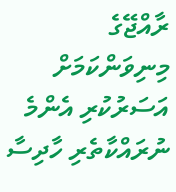ރާއްޖޭގެ މިނިވަންކަމަށް އަސަރުކުރި އެންމެ ނުރައްކާތެރި ހާދިސާ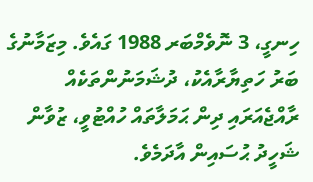ހިނގީ، 3 ނޮވެމްބަރ 1988 ގައެވެ. މިޒަމާނުގެ ބަރު ހަތިޔާރާއެކު، ދުޝަމަނުންތަކެއް ރާއްޖެއަރައި ދިން ޙަމަލާތައް ހުއްޓުވީ، ޒުވާން ޝަހީދު ޙުސައިން އާދަމެވެ.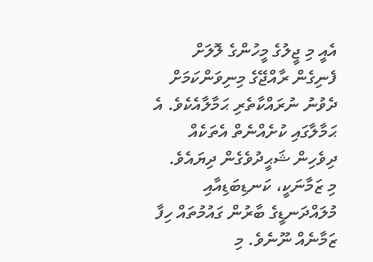އެއީ މި ޖީލުގެ މީހުންގެ ލޮލަށް ފެނިގެން ރާއްޖޭގެ މިނިވަންކަމަށް ދެވުނު ނުރައްކާތެރި ޙަމާލާއެކެވެ. އެ ޙަމާލާގައި ކުށެއްނެތް އެތަކެއް ދިވެހިން ޝަޙީދުވެގެން ދިޔައެވެ.
މި ޒަމާނަކީ، ކަނޑިބަޑިއާއި މުލައްދަނޑީގެ ބާރުން ގައުމުތައް ހިފާ ޒަމާނެއް ނޫނެވެ. މި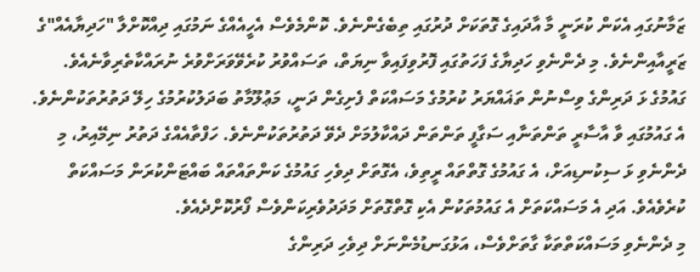ޒަމާނުގައި އެކަން ކުރަނީ މާ އާދައިގެ ގޮތަކަށް ދުރުގައި ތިބެގެންނެވެ. ކޮންމެވެސް އެހީއެއްގެ ނަމުގައި ދިއްކޮށްލާ "ހަދިޔާއެއް"ގެ ޒަރީއާއިންނެވެ. މި ދެންނެވި ހަދިޔާގެ ފަހަތުގައި ފޮރުވިފައިވާ ނިޔަތް، ތަސައްވުރު ކުރެވޭވަރަށްވުރެ ނުރައްކާތެރިވާނެއެވެ.
ގައުމުގެ ޅަ ދަރިންގެ ވިސްނުން ތަޣައްޔަރު ކުރުމުގެ މަސައްކަތް ފެށިގެން ދަނީ، މަޢުލޫމާތު ބަދަލުކުރުމުގެ ހިލޭ ދަތުރުތަކުންނެވެ. އެ ގައުމުގައި ވާ އާސާރީ ތަންތަނާއި ސަގާފީ ތަންތަން ދައްކާލުމަށް ދެވޭ ދަތުރުތަކުންނެވެ. ހަފްތާއެއްގެ ދަތުރު ނިމޭއިރު، މި ދެންނެވި ޅަ ސިކުނޑިއަށް، އެ ގައުމުގެ ގޮތްތައް ރީތިވެ، އެގޮތަށް ދިވެހި ގައުމުގެ ކަންތައްތައް ބައްޓަންކުރަން މަސައްކަތް ކުރެވެއެވެ. އަދި އެ މަސައްކަތަށް އެ ގައުމުތަކުން އެކި ގޮތްގޮތަށް މަދަދުވެރިކަންވެސް ފޯރުކޮށްދެއެވެ.
މި ދެންނެވި މަސައްކަތްތަކާ ގާތަށްވެސް، އަޅުގަނޑުމެންނަށް ދިވެހި ދަރިންގެ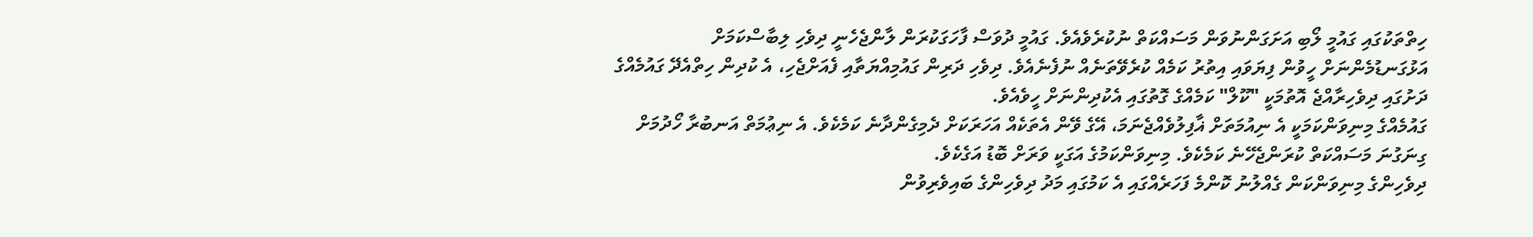ހިތްތަކުގައި ގައުމީ ލޯބި އަށަގަންނުވަން މަސައްކަތް ނުކުރެވެއެވެ. ގައުމީ ދުވަސް ފާހަގަކުރަން ލާންޖެހެނީ ދިވެހި ލިބާސްކަމަށް އަޅުގަނޑުމެންނަށް ހީވުން ފިޔަވައި އިތުރު ކަމެއް ކުރެވޭތަނެއް ނުފެނެއެވެ. ދިވެހި ދަރިން ގައުމިއްޔަތާއި ފެއަށްޖެހި، އެ ކުދިން ހިތްއެދޭ ގައުމެއްގެ ދަށުގައި ދިވެހިރާއްޖެ އޮތުމަކީ "ކޫލް" ކަމެއްގެ ގޮތުގައި އެކުދިންނަށް ހީވެއެވެ.
ގައުމެއްގެ މިނިވަންކަމަކީ އެ ނިއުމަތަށް ޣާފިލުވެއްޖެނަމަ، އޭގެ ވޭން އެތަކެއް އަހަރަކަށް ދެމިގެންދާނެ ކަމެކެވެ. އެ ނިޢުމަތް އަނބުރާ ހޯދުމަށް ގިނަގުނަ މަސައްކަތް ކުރަންޖެހޭނެ ކަމެކެވެ. މިނިވަންކަމުގެ އަގަކީ ވަރަށް ބޮޑު އަގެކެވެ.
ދިވެހިންގެ މިނިވަންކަން ގެއްލުނު ކޮންމެ ފަހަރެއްގައި އެ ކަމުގައި މަދު ދިވެހިންގެ ބައިވެރިވުން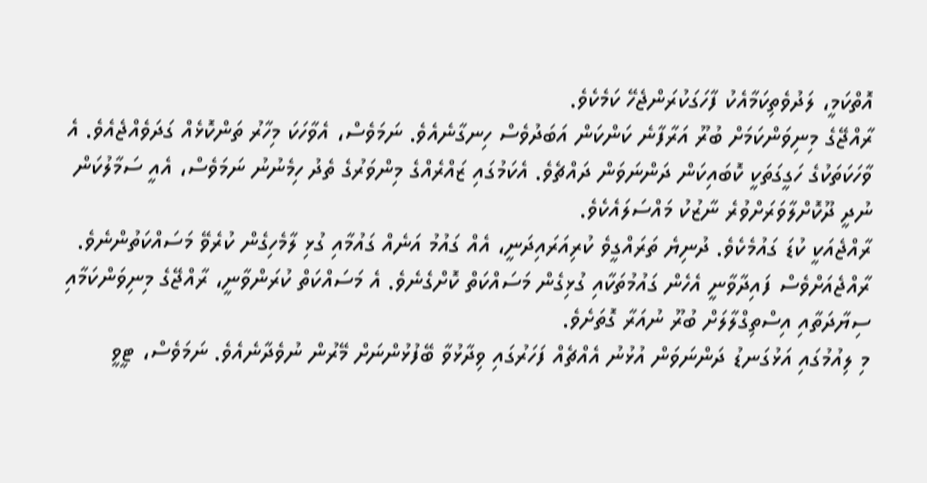އޮތްކަމީ، ލަދުވެތިކަމާއެކު ފާހަގަކުރަންޖެހޭ ކަމެކެވެ.
ރާއްޖޭގެ މިނިވަންކަމަށް ބުރޫ އަރާފާނެ ކަންކަން އަބަދުވެސް ހިނގާނެއެވެ. ނަމަވެސް، އެވާހަކަ މިހާރު ތަންކޮޅެއް ގަދަވެއްޖެއެވެ. އެ ވާހަކަތަކުގެ ހަގީގަތަކީ ކޮބައިކަން ދަންނަވަން ދައްޗެވެ. އެކަމުގައި ޒައްރެއްގެ މިންވަރުގެ ތެދު ހިމެނުނު ނަމަވެސް، އެއީ ސަމާލުކަން ނުދީ ދޫކޮށްލާވަރަށްވުރެ ނާޒުކު މައްސަލައެކެވެ.
ރާއްޖެއަކީ ކުޑަ ގައުމެކެވެ. ދުނިޔެ ތަރައްގީވެ ކުރިއަރައިދަނީ، އެއް ގައުމު އަނެއް ގައުމާއި ގުޅި ލާމެހިގެން ކުރެވޭ މަސައްކަތުންނެވެ. ރާއްޖެއަށްވެސް ފައިދާވާނީ އެހެން ގައުމުތަކާއި ގުޅިގެން މަސައްކަތް ކޮށްގެނެވެ. އެ މަސައްކަތް ކުރަންވާނީ، ރާއްޖޭގެ މިނިވަންކަމާއި ސިޔާދަތާއި އިސްތިގްލާލަށް ބުރޫ ނުއަރާ ގޮތަށެވެ.
މި ލިއުމުގައި އަޅުގަނޑު ދަންނަވަން އުޅުނު އެއްޗެއް ފަހަރުގައި ވިދާޅުވާ ބޭފުޅުންނަށް މޭރުން ނުވެދާނެއެވެ. ނަމަވެސް، ޓީވީ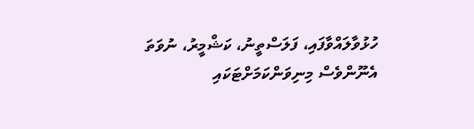ހުޅުވާލައްވާފައި، ފަލަސްތީނު، ކަޝްމީރު، ނުވަތަ އެނޫންވެސް މިނިވަންކަމަށްޓަކައި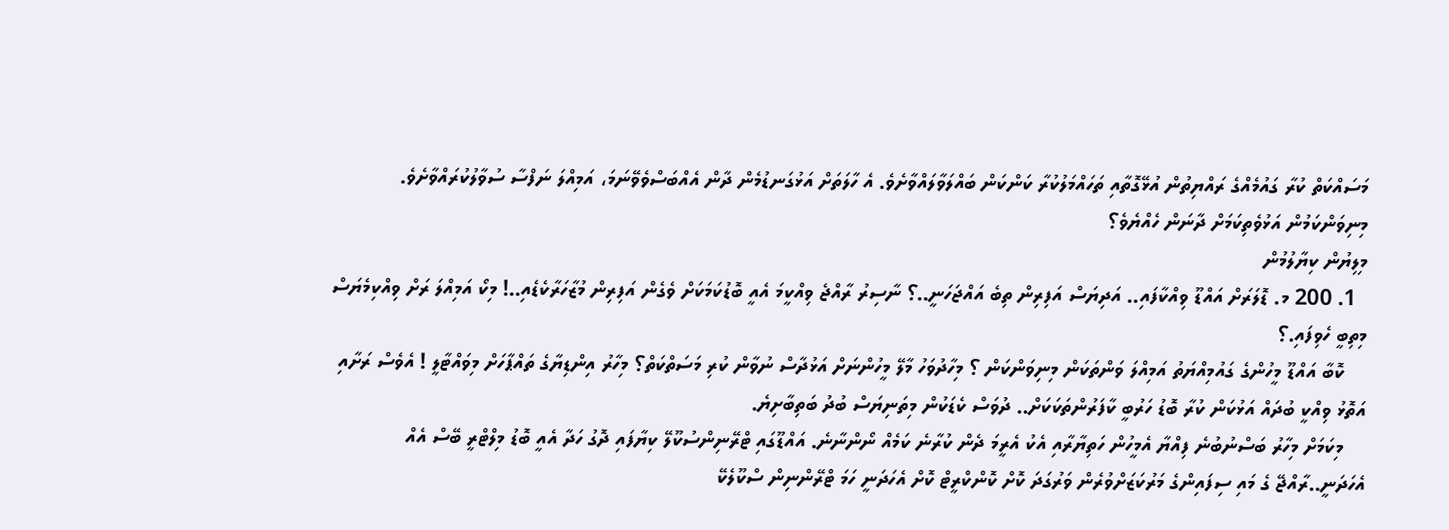މަސައްކަތް ކުރާ ގައުމެއްގެ ރައްޔިތުން އުޅޭގޮތާއި ތަހައްމަލުކުރާ ކަންކަން ބައްލަވާލައްވާށެވެ. އެ ހާލަތަށް އަޅުގަނޑުމެން ދާން އެއްބަސްވެވޭނަމަ، އަމިއްލަ ނަފްސާ ސުވާލުކުރައްވާށެވެ. މިނިވަންކަމުން އަޅުވެތިކަމަށް ދާނަން ހެއްޔެވެ؟
މިލިޔުން ކިޔާލުމުން
  1. 200 މ. ޑޮލަރަށް އައްޑޫ ވިއްކާފައި.. އަދިޔަސް އަފިރިން ތިބެ އައްޖަހަނީ..؟ ނާސިރު ރާއްޖެ ވިއްކީމަ އެއީ ބޮޑުކަމަކަށް ވެގެން އަފިރިން މުޒާހަރާކެޑެއި..! މިކޯ އަމިއްލަ ރަށް ވިއްކިމެޔަސް މިތިބީ ހެވިފައި.؟
    ކޮބާ އައްޑޫ މީހުންގެ ގައުމިއްޔަތު އަމިއްލަ ވަންތަކަން މިނިވަންކަން ؟ މިހާދުވަހު މާލޭ މީހުންނަށް އަޅުދާސް ނުވާން ކުރި މަސަތްކަތް؟ މިހާރު އިންޑިޔާގެ ތައްޕާހަށް މިވައްޓާލީ ! އެވެސް ރަށާއި އަތޮޅު ވިއްކީ ބުދައް އަޅުކަން ކުރާ ބޮޑު ހަރުބީ ކާފަރުންތަކަކަށް.. ދުވަސް ކެޑަކުން މިތަނިޔަސް ބުދު ބަތިބާށިޔެ.
    މިކަމަށް މިހާރު ބަސްނުބުނެ ފިއްޔާ އެމީހުން ހަތިޔާރާއި އެކު އެރީމަ ދެން ކުރާނެ ކަމެއް ނޯންނާނެ. އައްޑޫގައި ޓްރޭނިންސުކޫލޭ ކިޔާފައި ދޮގު ހަދާ އެއީ ބޮޑު މިލްޓްރީ ބޭސް އެއް އެހަދަނީ..ރާއްޖޭ ގެ މައި ސިފައިންގެ މަރުކަޒަށްވުރެން ވަރުގަދަ ކޮށް ކޮންކްރީޓް ކޮށް އެހަދަނީ ހަމަ ޓްރޭންނިން ސްކޫލެކޭ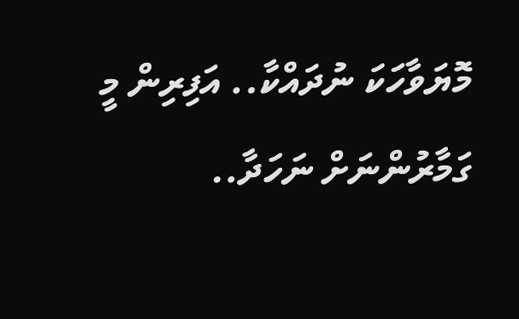މޮޔަވާހަކަ ނުދައްކާ.. އަފިރިން މީ ގަމާރުންނަށް ނަހަދާ..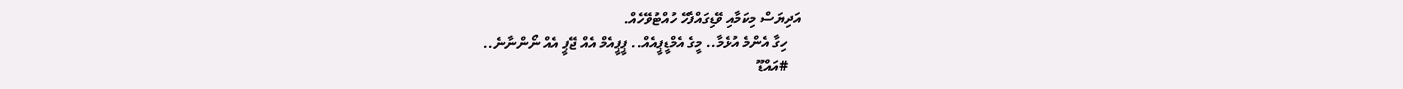އަދިޔަސް މިކަމާއި ވޭޑިގައްފެހޭ ހުއްޓުވޭހެއް.
    ހިގާ އެންމެ އުޅެމާ.. މީގެ އެމްޑީޕީއެއް.. ޕީޕީއެމް އެއް ޖޭޕީ އެއް ނޯންނާނެ..
    #އައްޑޫ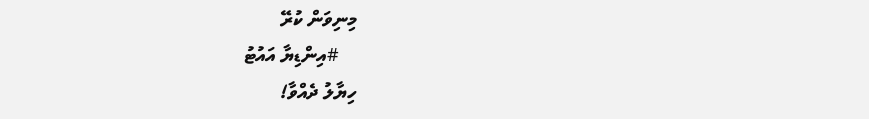މިނިވަން ކުރޭ
    #އިންޑިޔާ އައުޓު
ހިޔާލު ދެއްވާ!